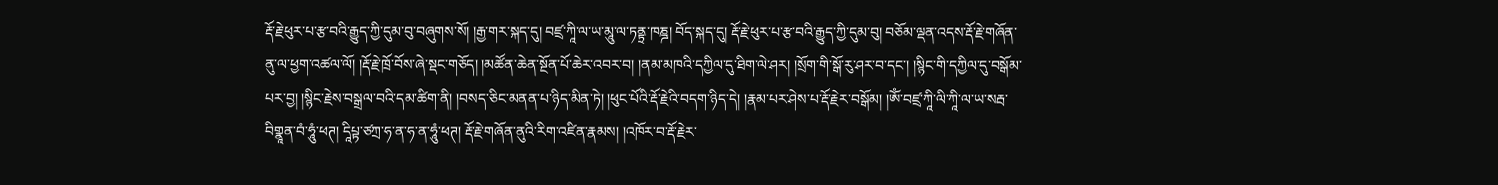རྡོ་རྗེ་ཕུར་པ་རྩ་བའི་རྒྱུད་ཀྱི་དུམ་བུ་བཞུགས་སོ། །རྒྱ་གར་སྐད་དུ། བཛྲ་ཀཱི་ལ་ཡ་མཱུ་ལ་ཏནྟྲ་ཁཎྜ། བོད་སྐད་དུ། རྡོ་རྗེ་ཕུར་པ་རྩ་བའི་རྒྱུད་ཀྱི་དུམ་བུ། བཅོམ་ལྡན་འདས་རྡོ་རྗེ་གཞོན་ནུ་ལ་ཕྱག་འཚལ་ལོ། །རྡོ་རྗེ་ཁྲོ་བོས་ཞེ་སྡང་གཅོད། །མཚོན་ཆེན་སྔོན་པོ་ཆེར་འབར་བ། །ནམ་མཁའི་དཀྱིལ་དུ་ཐིག་ལེ་ཤར། །སྲོག་གི་སྒོ་རུ་ཤར་བ་དང་། །སྙིང་གི་དཀྱིལ་དུ་བསྒོམ་པར་བྱ། །སྙིང་རྗེས་བསྒྲལ་བའི་དམ་ཚིག་ནི། །བསད་ཅིང་མནན་པ་ཉིད་མིན་ཏེ། །ཕུང་པོའི་རྡོ་རྗེའི་བདག་ཉིད་དེ། །རྣམ་པར་ཤེས་པ་རྡོ་རྗེར་བསྒོམ། །ༀ་བཛྲ་ཀཱི་ལི་ཀཱི་ལ་ཡ་སརྦ་བིགྣཱན་བཾ་ཧཱུཾ་ཕཊ། དཱིཔྟ་ཙཀྲ་ཧ་ན་ཧ་ན་ཧཱུཾ་ཕཊ། རྡོ་རྗེ་གཞོན་ནུའི་རིག་འཛིན་རྣམས། །འཁོར་བ་རྡོ་རྗེར་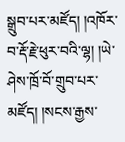སྒྲུབ་པར་མཛོད། །འཁོར་བ་རྡོ་རྗེ་ཕུར་བའི་ལྷ། །ཡེ་ཤེས་ཁྲོ་བོ་གྲུབ་པར་མཛོད། །སངས་རྒྱས་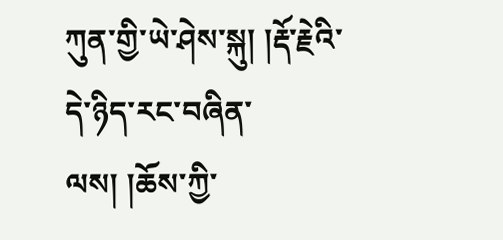ཀུན་གྱི་ཡེ་ཤེས་སྐུ། །རྡོ་རྗེའི་དེ་ཉིད་རང་བཞིན་ལས། །ཆོས་ཀྱི་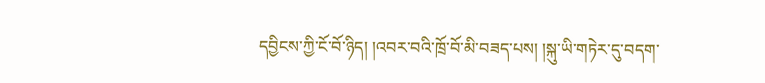དབྱིངས་ཀྱི་ངོ་བོ་ཉིད། །འབར་བའི་ཁྲོ་བོ་མི་བཟད་པས། །སྐུ་ཡི་གཏེར་དུ་བདག་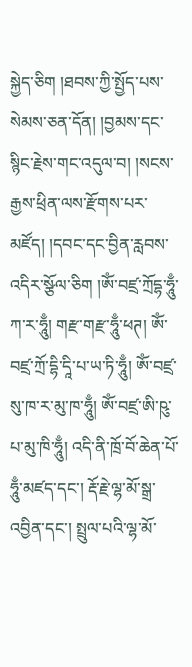སྐྱེད་ཅིག །ཐབས་ཀྱི་སྤྱོད་པས་སེམས་ཅན་དོན། །བྱམས་དང་སྙིང་རྗེས་གང་འདུལ་བ། །སངས་རྒྱས་ཕྲིན་ལས་རྫོགས་པར་མཛོད། །དབང་དང་བྱིན་རླབས་འདིར་སྩོལ་ཅིག །ༀ་བཛྲ་ཀྲོདྷ་ཧཱུྃ་ཀ་ར་ཧཱུྃ། གརྫ་གརྫ་ཧཱུྃ་ཕཊ། ༀ་བཛྲ་ཀྲོ་དྷི་དཱི་པ་ཡ་ཏི་ཧཱུྃ། ༀ་བཛྲ་སུ་ཁ་ར་མུ་ཁ་ཧཱུྃ། ༀ་བཛྲ་ཨི་ཥུ་པ་མུ་ཁི་ཧཱུྃ། འདི་ནི་ཁྲོ་བོ་ཆེན་པོ་ཧཱུྃ་མཛད་དང་། རྡོ་རྗེ་ལྷ་མོ་སྒྲ་འབྱིན་དང་། སྤྲུལ་པའི་ལྷ་མོ་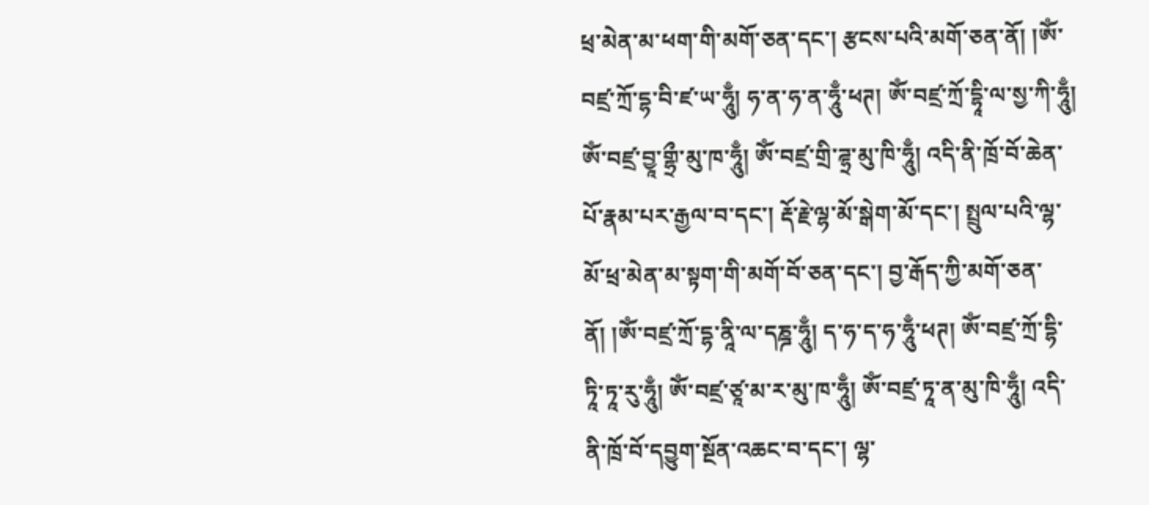ཕྲ་མེན་མ་ཕག་གི་མགོ་ཅན་དང་། རྩངས་པའི་མགོ་ཅན་ནོ། །ༀ་བཛྲ་ཀྲོ་དྷ་བི་ཛ་ཡ་ཧཱུྃ། ཧ་ན་ཧ་ན་ཧཱུྃ་ཕཊ། ༀ་བཛྲ་ཀྲོ་དྷཱི་ལ་སྱ་ཀི་ཧཱུྃ། ༀ་བཛྲ་བྱཱ་གྷྲྀ་མུ་ཁ་ཧཱུྃ། ༀ་བཛྲ་གྲི་ཌྷྲ་མུ་ཁི་ཧཱུྃ། འདི་ནི་ཁྲོ་བོ་ཆེན་པོ་རྣམ་པར་རྒྱལ་བ་དང་། རྡོ་རྗེ་ལྷ་མོ་སྒེག་མོ་དང་། སྤྲུལ་པའི་ལྷ་མོ་ཕྲ་མེན་མ་སྟག་གི་མགོ་བོ་ཅན་དང་། བྱ་རྒོད་ཀྱི་མགོ་ཅན་ནོ། །ༀ་བཛྲ་ཀྲོ་དྷ་ནཱི་ལ་དཎྜ་ཧཱུྃ། ད་ཧ་ད་ཧ་ཧཱུྃ་ཕཊ། ༀ་བཛྲ་ཀྲོ་དྷི་ཏཱི་ཏཱ་རུ་ཧཱུྃ། ༀ་བཛྲ་ཙཱ་མ་ར་མུ་ཁ་ཧཱུྃ། ༀ་བཛྲ་ཏཱ་ན་མུ་ཁི་ཧཱུྃ། འདི་ནི་ཁྲོ་བོ་དབྱུག་སྔོན་འཆང་བ་དང་། ལྷ་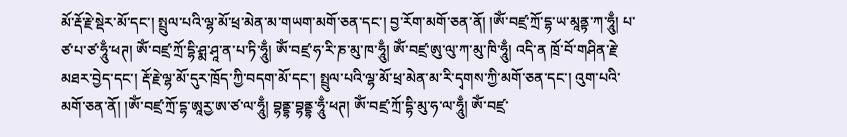མོ་རྡོ་རྗེ་སྡེར་མོ་དང་། སྤྲུལ་པའི་ལྷ་མོ་ཕྲ་མེན་མ་གཡག་མགོ་ཅན་དང་། བྱ་རོག་མགོ་ཅན་ནོ། །ༀ་བཛྲ་ཀྲོ་དྷ་ཡ་མཱནྟ་ཀ་ཧཱུྃ། པ་ཙ་པ་ཙ་ཧཱུྃ་ཕཊ། ༀ་བཛྲ་ཀྲོ་དྷི་ཤྨ་ཤཱ་ན་པ་ཏི་ཧཱུྃ། ༀ་བཛྲ་ཧ་རི་ཎ་མུ་ཁ་ཧཱུྃ། ༀ་བཛྲ་ཨུ་ལུ་ཀ་མུ་ཁི་ཧཱུྃ། འདི་ན ཁྲོ་བོ་གཤིན་རྗེ་མཐར་བྱེད་དང་། རྡོ་རྗེ་ལྷ་མོ་དུར་ཁྲོད་ཀྱི་བདག་མོ་དང་། སྤྲུལ་པའི་ལྷ་མོ་ཕྲ་མེན་མ་རི་དྭགས་ཀྱི་མགོ་ཅན་དང་། འུག་པའི་མགོ་ཅན་ནོ། །ༀ་བཛྲ་ཀྲོ་དྷ་ཨཱརྱ་ཨ་ཙ་ལ་ཧཱུྃ། བྷནྡྷ་བྷནྡྷ་ཧཱུྃ་ཕཊ། ༀ་བཛྲ་ཀྲོ་དྷི་མུ་ཧ་ལ་ཧཱུྃ། ༀ་བཛྲ་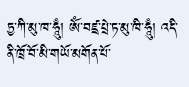ཏྱ་ཀི་མུ་ཁ་ཧཱུྃ། ༀ་བཛྲ་པྲེ་ཏ་མུ་ཁི་ཧཱུྃ། འདི་ནི་ཁྲོ་བོ་མི་གཡོ་མགོན་པོ་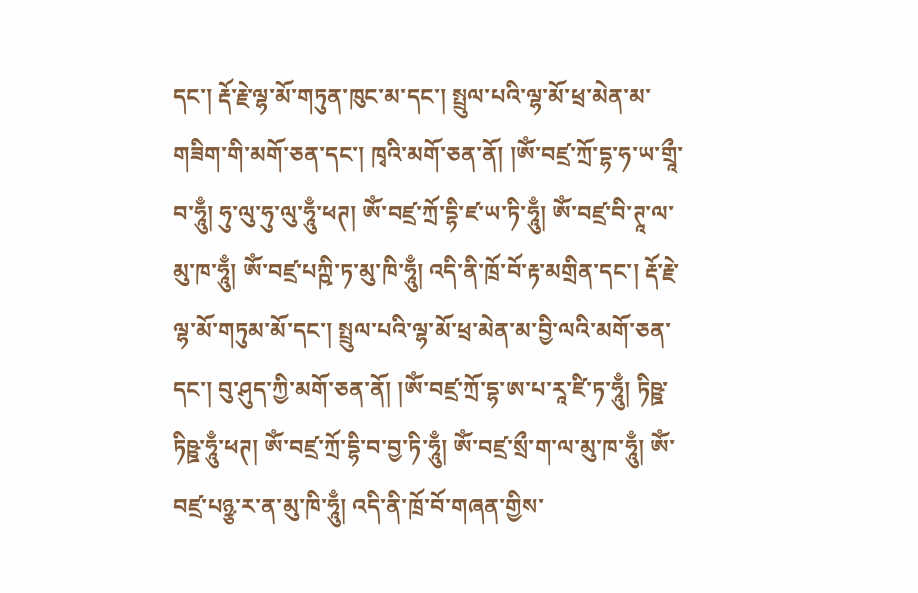དང་། རྡོ་རྗེ་ལྷ་མོ་གཏུན་ཁུང་མ་དང་། སྤྲུལ་པའི་ལྷ་མོ་ཕྲ་མེན་མ་གཟིག་གི་མགོ་ཅན་དང་། ཁྭའི་མགོ་ཅན་ནོ། །ༀ་བཛྲ་ཀྲོ་དྷ་ཧ་ཡ་གྲཱྀ་བ་ཧཱུྃ། ཧུ་ལུ་ཧུ་ལུ་ཧཱུྃ་ཕཊ། ༀ་བཛྲ་ཀྲོ་དྷི་ཛ་ཡ་ཏི་ཧཱུྃ། ༀ་བཛྲ་བི་ཊཱ་ལ་མུ་ཁ་ཧཱུྃ། ༀ་བཛྲ་པཀྵི་ཏ་མུ་ཁི་ཧཱུྃ། འདི་ནི་ཁྲོ་བོ་རྟ་མགྲིན་དང་། རྡོ་རྗེ་ལྷ་མོ་གཏུམ་མོ་དང་། སྤྲུལ་པའི་ལྷ་མོ་ཕྲ་མེན་མ་བྱི་ལའི་མགོ་ཅན་དང་། བུ་ཤུད་ཀྱི་མགོ་ཅན་ནོ། །ༀ་བཛྲ་ཀྲོ་དྷ་ཨ་པ་རཱ་ཛི་ཏ་ཧཱུྃ། ཏིཥྛ་ཏིཥྛ་ཧཱུྃ་ཕཊ། ༀ་བཛྲ་ཀྲོ་དྷི་བ་བྱ་ཏི་ཧཱུྃ། ༀ་བཛྲ་སྲྀ་ག་ལ་མུ་ཁ་ཧཱུྃ། ༀ་བཛྲ་པཉྩ་ར་ན་མུ་ཁི་ཧཱུྃ། འདི་ནི་ཁྲོ་བོ་གཞན་གྱིས་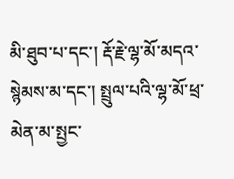མི་ཐུབ་པ་དང་། རྡོ་རྗེ་ལྷ་མོ་མདའ་སྙེམས་མ་དང་། སྤྲུལ་པའི་ལྷ་མོ་ཕྲ་མེན་མ་སྤྱང་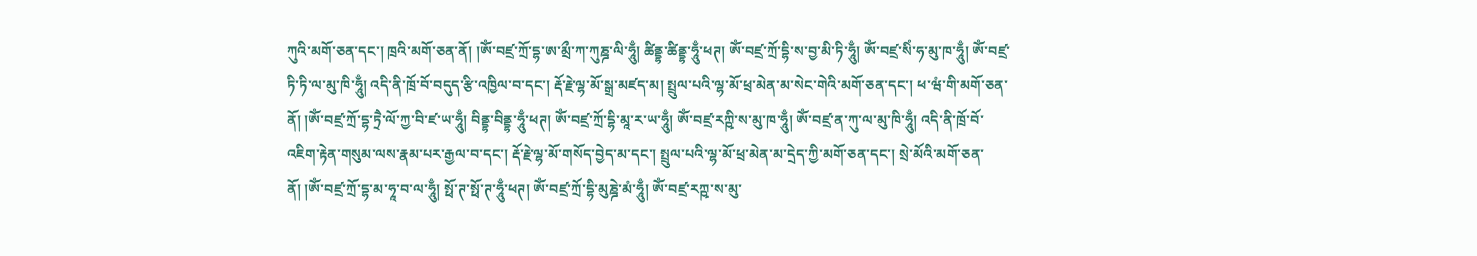ཀུའི་མགོ་ཅན་དང་། ཁྲའི་མགོ་ཅན་ནོ། །ༀ་བཛྲ་ཀྲོ་དྷ་ཨ་མྲྀ་ཀ་ཀུཎྜ་ལི་ཧཱུྃ། ཚིནྡྷ་ཚིནྡྷ་ཧཱུྃ་ཕཊ། ༀ་བཛྲ་ཀྲོ་དྷི་ས་བྱ་མི་ཏི་ཧཱུྃ། ༀ་བཛྲ་སིཾ་ཧ་མུ་ཁ་ཧཱུྃ། ༀ་བཛྲ་ཏི་ཏི་ལ་མུ་ཁི་ཧཱུྃ། འདི་ནི་ཁྲོ་བོ་བདུད་རྩི་འཁྱིལ་བ་དང་། རྡོ་རྗེ་ལྷ་མོ་སྒྲ་མཛད་མ། སྤྲུལ་པའི་ལྷ་མོ་ཕྲ་མེན་མ་སེང་གེའི་མགོ་ཅན་དང་། ཕ་ཝཾ་གི་མགོ་ཅན་ནོ། །ༀ་བཛྲ་ཀྲོ་དྷ་ཏྲཻ་ལོ་ཀྱ་བི་ཛ་ཡ་ཧཱུྃ། བིནྡྷ་བིནྡྷ་ཧཱུྃ་ཕཊ། ༀ་བཛྲ་ཀྲོ་དྷི་མཱ་ར་ཡ་ཧཱུྃ། ༀ་བཛྲ་རཀྵི་ས་མུ་ཁ་ཧཱུྃ། ༀ་བཛྲ་ན་ཀུ་ལ་མུ་ཁི་ཧཱུྃ། འདི་ནི་ཁྲོ་བོ་འཇིག་རྟེན་གསུམ་ལས་རྣམ་པར་རྒྱལ་བ་དང་། རྡོ་རྗེ་ལྷ་མོ་གསོད་བྱེད་མ་དང་། སྤྲུལ་པའི་ལྷ་མོ་ཕྲ་མེན་མ་དྲེད་ཀྱི་མགོ་ཅན་དང་། སྲེ་མོའི་མགོ་ཅན་ནོ། །ༀ་བཛྲ་ཀྲོ་དྷ་མ་ཧཱ་བ་ལ་ཧཱུྃ། སྥོ་ཊ་སྥོ་ཊ་ཧཱུྃ་ཕཊ། ༀ་བཛྲ་ཀྲོ་དྷི་མུཎྜེ་མཾ་ཧཱུྃ། ༀ་བཛྲ་རཀྵ་ས་མུ་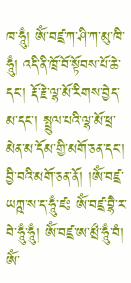ཁ་ཧཱུྃ། ༀ་བཛྲ་ཀ་ཤི་ཀ་མུ་ཁི་ཧཱུྃ། འདི་ནི་ཁྲོ་བོ་སྟོབས་པོ་ཆེ་དང་། རྡོ་རྗེ་ལྷ་མོ་རིགས་བྱེད་མ་དང་། སྤྲུལ་པའི་ལྷ་མོ་ཕྲ་མེན་མ་དོམ་གྱི་མགོ་ཅན་དང་། བྱི་བའི་མགོ་ཅན་ནོ། །ༀ་བཛྲ་ཡཀྵ་ས་ད་ཧཱུྃ་ཛཿ ༀ་བཛྲ་བྷཻ་ར་བེ་ཧཱུྃ་ཧཱུྃ། ༀ་བཛྲ་ཨ་མྲྀ་ཧཱུྃ་བཾ། ༀ་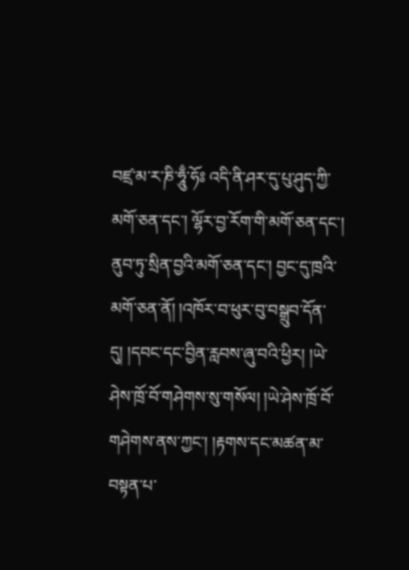བཛྲ་མ་ར་ཎི་ཧཱུྃ་ཧོཿ འདི་ནི་ཤར་དུ་པུ་ཤུད་ཀྱི་མགོ་ཅན་དང་། ལྷོར་བྱ་རོག་གི་མགོ་ཅན་དང་། ནུབ་ཏུ་སྲིན་བྱའི་མགོ་ཅན་དང་། བྱང་དུ་ཁྲའི་མགོ་ཅན་ནོ། །འཁོར་བ་ཕུར་བུ་བསྒྲུབ་དོན་དུ། །དབང་དང་བྱིན་རླབས་ཞུ་བའི་ཕྱིར། །ཡེ་ཤེས་ཁྲོ་བོ་གཤེགས་སུ་གསོལ། །ཡེ་ཤེས་ཁྲོ་བོ་གཤེགས་ནས་ཀྱང་། །རྟགས་དང་མཚན་མ་བསྟན་པ་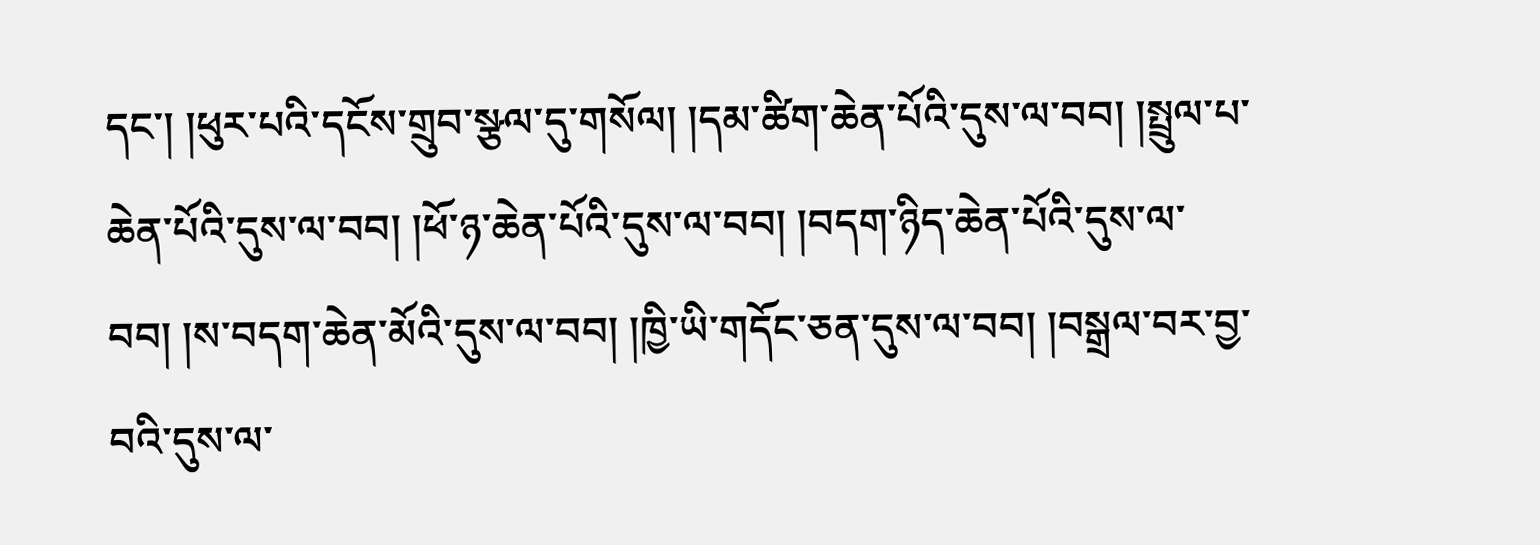དང་། །ཕུར་པའི་དངོས་གྲུབ་སྩལ་དུ་གསོལ། །དམ་ཚིག་ཆེན་པོའི་དུས་ལ་བབ། །སྤྲུལ་པ་ཆེན་པོའི་དུས་ལ་བབ། །ཕོ་ཉ་ཆེན་པོའི་དུས་ལ་བབ། །བདག་ཉིད་ཆེན་པོའི་དུས་ལ་བབ། །ས་བདག་ཆེན་མོའི་དུས་ལ་བབ། །ཁྱི་ཡི་གདོང་ཅན་དུས་ལ་བབ། །བསྒྲལ་བར་བྱ་བའི་དུས་ལ་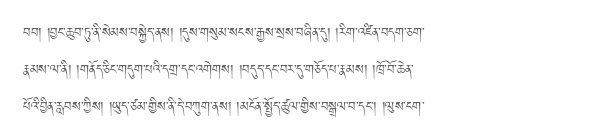བབ། །བྱང་ཆུབ་ཏུ་ནི་སེམས་བསྐྱེད་ནས། །དུས་གསུམ་སངས་རྒྱས་སྲས་བཞིན་དུ། །རིག་འཛིན་བདག་ཅག་རྣམས་ལ་ནི། །གནོད་ཅིང་གདུག་པའི་དགྲ་དང་འགེགས། །བདུད་དང་བར་དུ་གཅོད་པ་རྣམས། །ཁྲོ་བོ་ཆེན་པོའི་བྱིན་རླབས་ཀྱིས། །ཡུད་ཙམ་གྱིས་ནི་དེ་བཀུག་ནས། །མངོན་སྤྱོད་ཚུལ་གྱིས་བསྒྲལ་བ་དང་། །ལུས་ངག་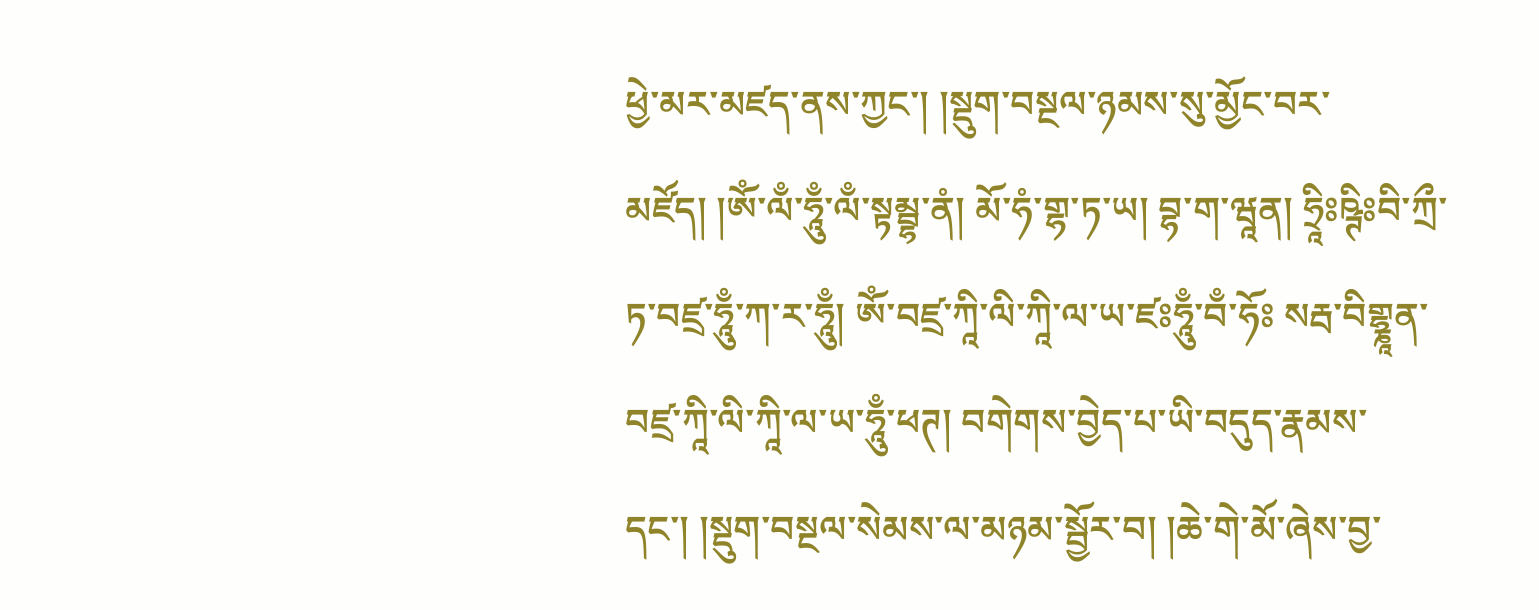ཕྱེ་མར་མཛད་ནས་ཀྱང་། །སྡུག་བསྔལ་ཉམས་སུ་མྱོང་བར་མཛོད། །ༀ་ལྃ་ཧཱུྃ་ལྃ་སྟམྦྷ་ནཾ། མོ་ཧཾ་གྷ་ཏ་ཡ། བྷ་ག་ཝཱན། ཧྲཱིཿཥྚིཿབི་ཀྲྀ་ཏ་བཛྲ་ཧཱུྃ་ཀ་ར་ཧཱུྃ། ༀ་བཛྲ་ཀཱི་ལི་ཀཱི་ལ་ཡ་ཛཿཧཱུྃ་བྃ་ཧོཿ སརྦ་བིགྷྣཱན་བཛྲ་ཀཱི་ལི་ཀཱི་ལ་ཡ་ཧཱུྃ་ཕཊ། བགེགས་བྱེད་པ་ཡི་བདུད་རྣམས་དང་། །སྡུག་བསྔལ་སེམས་ལ་མཉམ་སྦྱོར་བ། །ཆེ་གེ་མོ་ཞེས་བྱ་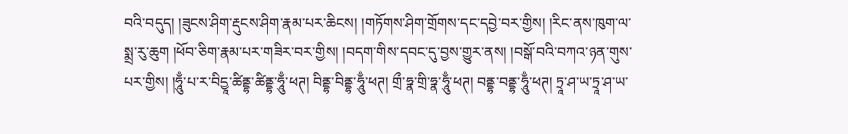བའི་བདུད། །ཟུངས་ཤིག་རྡུངས་ཤིག་རྣམ་པར་ཆིངས། །གཏོགས་ཤིག་གྲོགས་དང་དབྱེ་བར་གྱིས། །རིང་ནས་ཁུག་ལ་སྨྲ་རུ་ཆུག །ཕོབ་ཅིག་རྣམ་པར་གཟིར་བར་གྱིས། །བདག་གིས་དབང་དུ་བྱས་གྱུར་ནས། །བསྒོ་བའི་བཀའ་ཉན་གུས་པར་གྱིས། །ཧཱུྃ་པ་ར་བིདྱཱ་ཚིནྡྷ་ཚིནྡྷ་ཧཱུྃ་ཕཊ། བིནྡྷ་བིནྡྷ་ཧཱུྃ་ཕཊ། གྲྀ་ཧྣ་གྲི་ཧྣ་ཧཱུྃ་ཕཊ། བནྡྷ་བནྡྷ་ཧཱུྃ་ཕཊ། ཏྲཱ་ཤ་ཡ་ཏྲཱ་ཤ་ཡ་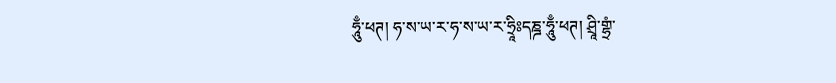ཧཱུྃ་ཕཊ། ཧ་ས་ཡ་ར་ཧ་ས་ཡ་ར་ཧྲཱིཿདཎྜ་ཧཱུྃ་ཕཊ། ཤྲཱི་གྷྲཾ་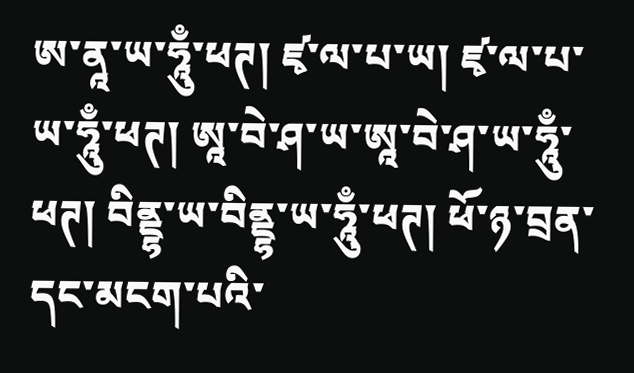ཨ་ནཱ་ཡ་ཧཱུྃ་ཕཊ། ཛྭ་ལ་པ་ཡ། ཛྭ་ལ་པ་ཡ་ཧཱུྃ་ཕཊ། ཨཱ་བེ་ཤ་ཡ་ཨཱ་བེ་ཤ་ཡ་ཧཱུྃ་ཕཊ། བིནྡྷ་ཡ་བིནྡྷ་ཡ་ཧཱུྃ་ཕཊ། ཕོ་ཉ་བྲན་དང་མངག་པའི་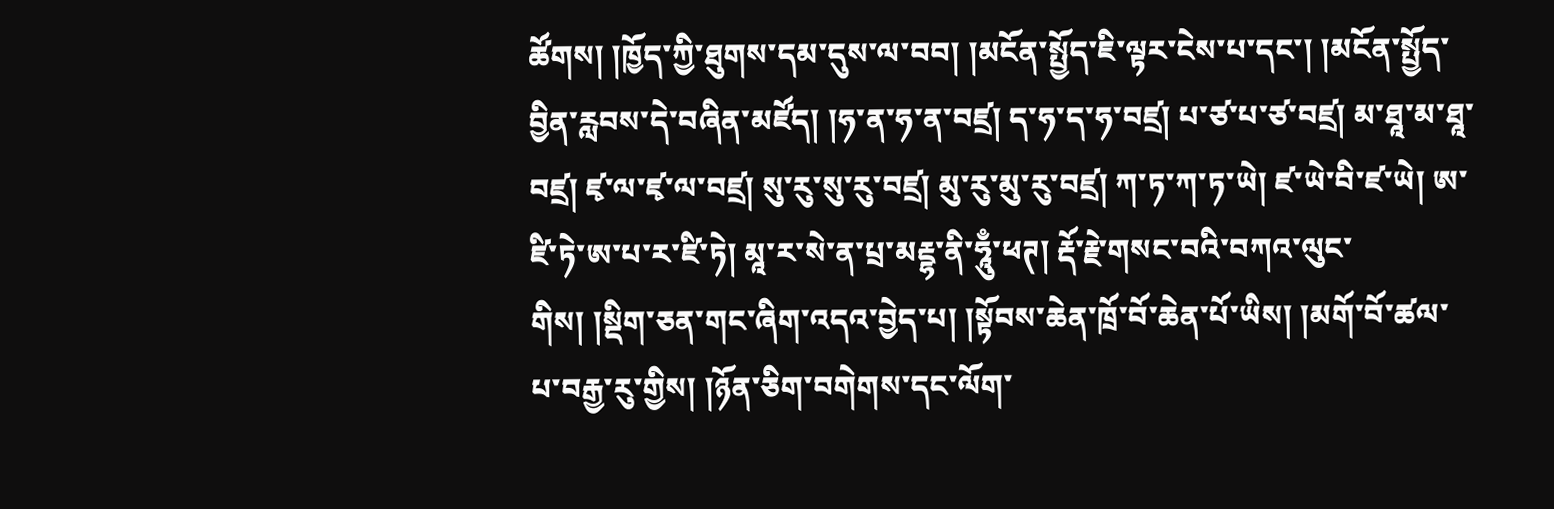ཚོགས། །ཁྱོད་ཀྱི་ཐུགས་དམ་དུས་ལ་བབ། །མངོན་སྤྱོད་ཇི་ལྟར་ངེས་པ་དང་། །མངོན་སྤྱོད་བྱིན་རླབས་དེ་བཞིན་མཛོད། །ཧ་ན་ཧ་ན་བཛྲ། ད་ཧ་ད་ཧ་བཛྲ། པ་ཙ་པ་ཙ་བཛྲ། མ་ཐཱ་མ་ཐཱ་བཛྲ། ཛྭ་ལ་ཛྭ་ལ་བཛྲ། སུ་རུ་སུ་རུ་བཛྲ། མུ་རུ་མུ་རུ་བཛྲ། ཀ་ཏ་ཀ་ཏ་ཡེ། ཛ་ཡེ་བི་ཛ་ཡེ། ཨ་ཛི་ཏེ་ཨ་པ་ར་ཛི་ཏེ། མཱ་ར་སེ་ན་པྲ་མརྡྷ་ནི་ཧཱུྃ་ཕཊ། རྡོ་རྗེ་གསང་བའི་བཀའ་ལུང་གིས། །སྡིག་ཅན་གང་ཞིག་འདའ་བྱེད་པ། །སྟོབས་ཆེན་ཁྲོ་བོ་ཆེན་པོ་ཡིས། །མགོ་བོ་ཚལ་པ་བརྒྱ་རུ་གྱིས། །ཉོན་ཅིག་བགེགས་དང་ལོག་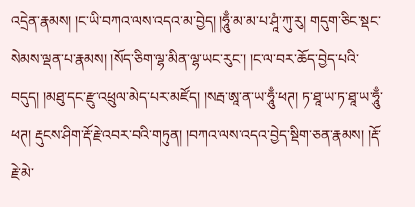འདྲེན་རྣམས། །ང་ཡི་བཀའ་ལས་འདའ་མ་བྱེད། །ཧཱུྃ་མ་མ་པ་ཤཱཾ་ཀུ་རུ། གདུག་ཅིང་སྡང་སེམས་ལྡན་པ་རྣམས། །སོད་ཅིག་ལྷ་མིན་ལྷ་ཡང་རུང་། །ང་ལ་བར་ཆོད་བྱེད་པའི་བདུད། །མཐུ་དང་རྫུ་འཕྲུལ་མེད་པར་མཛོད། །སརྦ་ཨཱ་ན་ཡ་ཧཱུྃ་ཕཊ། ཏ་ཐཱ་ཡ་ཏ་ཐཱ་ཡ་ཧཱུྃ་ཕཊ། རྡུངས་ཤིག་རྡོ་རྗེ་འབར་བའི་གཏུན། །བཀའ་ལས་འདའ་བྱེད་སྡིག་ཅན་རྣམས། །རྡོ་རྗེ་མེ་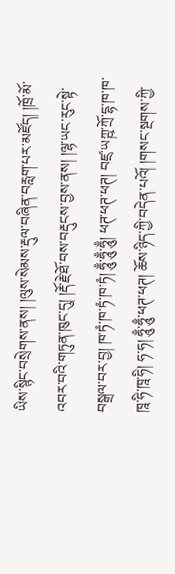ཡིས་སྙིང་བསྲེགས་ནས། །ལུས་སེམས་རྡུལ་བཞིན་བརླག་པར་མཛོད། །ཁྲོ་མོ་འབར་བའི་གཏུན་ཁུང་དུ། །རྡོ་རྗེ་ཐོ་བས་བརྡུངས་བྱས་ནས། །ལྷ་ཡང་རུང་སྟེ་བསྒྲལ་བར་བྱ། ཁ་ཏཾ་ཁ་ཏཾ་ཁ་ཏཾ། ཧཱུྃ་ཧཱུྃ་ཧཱུྃ། ཕཊ་ཕཊ་ཕཊ། བཛྲ་ཡཀྵ་ཀྲོ་དྷ་ཁ་ཁ་ཁཱ་ཧི་ཁཱ་ཧི། ཧ་ཧ། ཧཱུྃ་ཧཱུྃ་ཕཊ་ཕཊ། ཆོས་ཉིད་ཀྱི་བདེན་པའོ། །གསང་སྔགས་ཀྱི་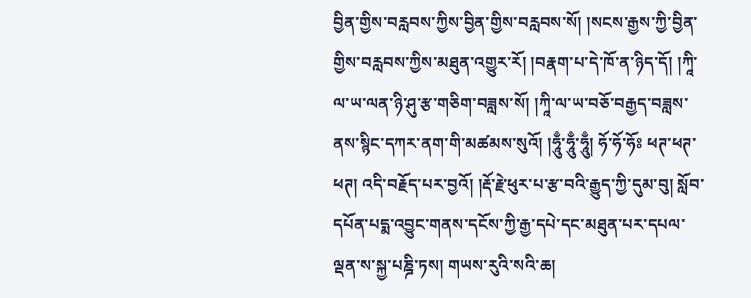བྱིན་གྱིས་བརླབས་ཀྱིས་བྱིན་གྱིས་བརླབས་སོ། །སངས་རྒྱས་ཀྱི་བྱིན་གྱིས་བརླབས་ཀྱིས་མཐུན་འགྱུར་རོ། །བརྣག་པ་དེ་ཁོ་ན་ཉིད་དོ། །ཀཱི་ལ་ཡ་ལན་ཉི་ཤུ་རྩ་གཅིག་བཟླས་སོ། །ཀཱི་ལ་ཡ་བཅོ་བརྒྱད་བཟླས་ནས་སྙིང་དཀར་ནག་གི་མཚམས་སུའོ། །ཧཱུྃ་ཧཱུྃ་ཧཱུྃ། ཧོ་ཧོ་ཧོཿ ཕཊ་ཕཊ་ཕཊ། འདི་བརྗོད་པར་བྱའོ། །རྡོ་རྗེ་ཕུར་པ་རྩ་བའི་རྒྱུད་ཀྱི་དུམ་བུ། སློབ་དཔོན་པདྨ་འབྱུང་གནས་དངོས་ཀྱི་རྒྱ་དཔེ་དང་མཐུན་པར་དཔལ་ལྡན་ས་སྐྱ་པཎྜི་ཏས། གཡས་རུའི་སའི་ཆ།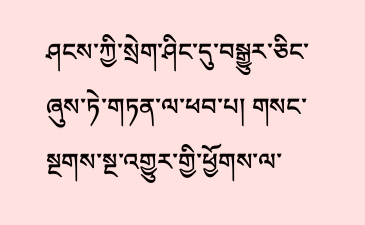ཤངས་ཀྱི་སྲེག་ཤིང་དུ་བསྒྱུར་ཅིང་ཞུས་ཏེ་གཏན་ལ་ཕབ་པ། གསང་སྔགས་སྔ་འགྱུར་གྱི་ཕྱོགས་ལ་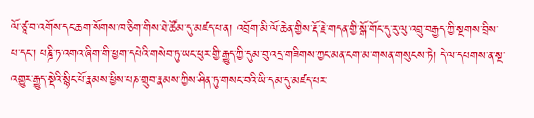ལོ་ཙཱ་བ་འགོས་དང་ཆག་སོགས་ཁ་ཅིག་གིས་ཐེ་ཚོམ་དུ་མཛད་པ་ན། འབྲོག་མི་ལོ་ཆེན་གྱིས་རྡོ་རྗེ་གདན་གྱི་སྒོ་གོང་དུ་རུ་ལུ་འབྲུ་བརྒྱད་ཀྱི་སྔགས་བྲིས་པ་དང་། པཎྜི་ཏ་འགའ་ཞིག་གི་ཕྱག་དཔེའི་གསེབ་ཏུ་ཡང་ཕུར་གྱི་རྒྱུད་ཀྱི་དུམ་བུ་འདྲ་གཟིགས་ཀྱང་མན་ངག་མ་གསན་གསུངས་ཏེ། དེ་ལ་དཔགས་ན་སྔ་འགྱུར་རྒྱུད་སྡེའི་སྙིང་པོ་རྣམས་ཕྱིས་པཎ་གྲུབ་རྣམས་ཀྱིས་ཤིན་ཏུ་གསང་བའི་ཡི་དམ་དུ་མཛད་པར་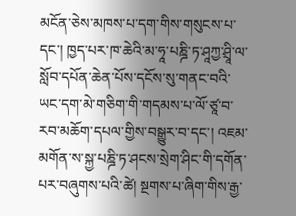མངོན་ཅེས་མཁས་པ་དག་གིས་གསུངས་པ་དང་། ཁྱད་པར་ཁ་ཆེའི་མ་ཧཱ་པཎྜི་ཏ་ཤཱཀྱ་ཤྲཱི་ལ་སློབ་དཔོན་ཆེན་པོས་དངོས་སུ་གནང་བའི་ཡང་དག་མེ་གཅིག་གི་གདམས་པ་ལོ་ཙཱ་བ་རབ་མཆོག་དཔལ་གྱིས་བསྒྱུར་བ་དང་། འཇམ་མགོན་ས་སྐྱ་པཎྜི་ཏ་ཤངས་སྲེག་ཤིང་གི་དགོན་པར་བཞུགས་པའི་ཚེ། སྔགས་པ་ཞིག་གིས་རྒྱ་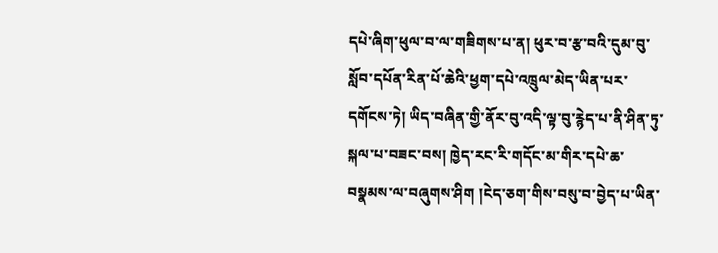དཔེ་ཞིག་ཕུལ་བ་ལ་གཟིགས་པ་ན། ཕུར་བ་རྩ་བའི་དུམ་བུ་སློབ་དཔོན་རིན་པོ་ཆེའི་ཕྱག་དཔེ་འཁྲུལ་མེད་ཡིན་པར་དགོངས་ཏེ། ཡིད་བཞིན་གྱི་ནོར་བུ་འདི་ལྟ་བུ་རྙེད་པ་ནི་ཤིན་ཏུ་སྐལ་པ་བཟང་བས། ཁྱེད་རང་རི་གདོང་མ་གིར་དཔེ་ཆ་བསྣམས་ལ་བཞུགས་ཤིག །ངེད་ཅག་གིས་བསུ་བ་བྱེད་པ་ཡིན་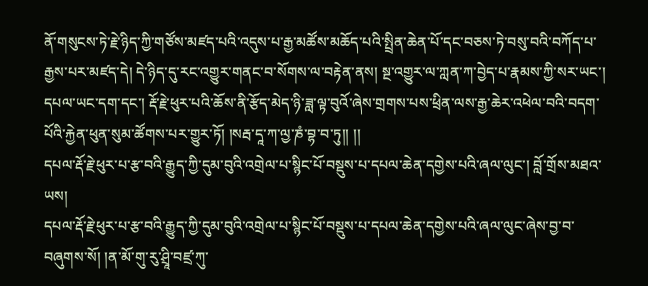ནོ་གསུངས་ཏེ་རྗེ་ཉིད་ཀྱི་གཙོས་མཛད་པའི་འདུས་པ་རྒྱ་མཚོས་མཆོད་པའི་སྤྲིན་ཆེན་པོ་དང་བཅས་ཏེ་བསུ་བའི་བཀོད་པ་རྒྱས་པར་མཛད་དེ། དེ་ཉིད་དུ་རང་འགྱུར་གནང་བ་སོགས་ལ་བརྟེན་ནས། སྔ་འགྱུར་ལ་ཀླན་ཀ་བྱེད་པ་རྣམས་ཀྱི་སར་ཡང་། དཔལ་ཡང་དག་དང་། རྡོ་རྗེ་ཕུར་པའི་ཆོས་ནི་རྩོད་མེད་ཉི་ཟླ་ལྟ་བུའོ་ཞེས་གྲགས་པས་ཕྲིན་ལས་རྒྱ་ཆེར་འཕེལ་བའི་བདག་པོའི་རྐྱེན་ཕུན་སུམ་ཚོགས་པར་གྱུར་ཏོ། །སརྦ་དཱ་ཀ་ལྱ་ཎཾ་བྷ་བ་ཏུ།། །།
དཔལ་རྡོ་རྗེ་ཕུར་པ་རྩ་བའི་རྒྱུད་ཀྱི་དུམ་བུའི་འགྲེལ་པ་སྙིང་པོ་བསྡུས་པ་དཔལ་ཆེན་དགྱེས་པའི་ཞལ་ལུང་། བློ་གྲོས་མཐའ་ཡས།
དཔལ་རྡོ་རྗེ་ཕུར་པ་རྩ་བའི་རྒྱུད་ཀྱི་དུམ་བུའི་འགྲེལ་པ་སྙིང་པོ་བསྡུས་པ་དཔལ་ཆེན་དགྱེས་པའི་ཞལ་ལུང་ཞེས་བྱ་བ་བཞུགས་སོ། །ན་མོ་གུ་རུ་ཤྲཱི་བཛྲ་ཀུ་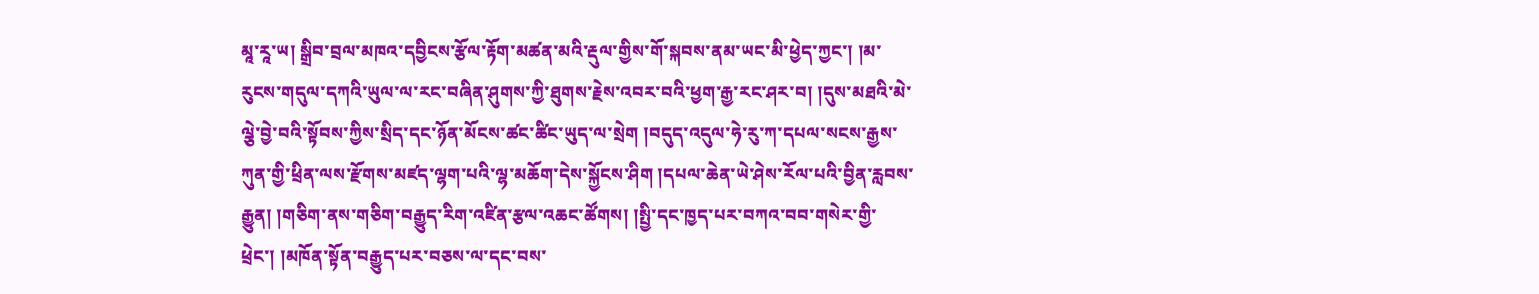མཱ་རཱ་ཡ། སྒྲིབ་བྲལ་མཁའ་དབྱིངས་རྩོལ་རྟོག་མཚན་མའི་རྡུལ་གྱིས་གོ་སྐབས་ནམ་ཡང་མི་ཕྱེད་ཀྱང་། །མ་རུངས་གདུལ་དཀའི་ཡུལ་ལ་རང་བཞིན་ཤུགས་ཀྱི་ཐུགས་རྗེས་འབར་བའི་ཕྱག་རྒྱ་རང་ཤར་བ། །དུས་མཐའི་མེ་ལྕེ་བྱེ་བའི་སྟོབས་ཀྱིས་སྲིད་དང་ཉོན་མོངས་ཚང་ཚིང་ཡུད་ལ་སྲེག །བདུད་འདུལ་ཧེ་རུ་ཀ་དཔལ་སངས་རྒྱས་ཀུན་གྱི་ཕྲིན་ལས་རྫོགས་མཛད་ལྷག་པའི་ལྷ་མཆོག་དེས་སྐྱོངས་ཤིག །དཔལ་ཆེན་ཡེ་ཤེས་རོལ་པའི་བྱིན་རླབས་རྒྱུན། །གཅིག་ནས་གཅིག་བརྒྱུད་རིག་འཛིན་རྩལ་འཆང་ཚོགས། །སྤྱི་དང་ཁྱད་པར་བཀའ་བབ་གསེར་གྱི་ཕྲེང་། །མཁོན་སྟོན་བརྒྱུད་པར་བཅས་ལ་དང་བས་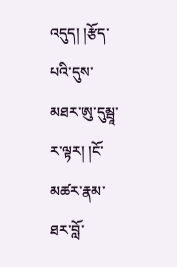འདུད། །རྩོད་པའི་དུས་མཐར་ཨུ་དུམྦཱ་ར་ལྟར། །ངོ་མཚར་རྣམ་ཐར་བློ་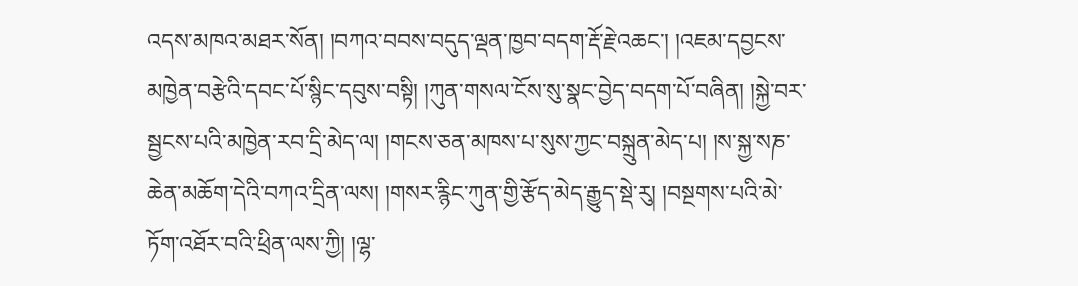འདས་མཁའ་མཐར་སོན། །བཀའ་བབས་བདུད་ལྡན་ཁྱབ་བདག་རྡོ་རྗེ་འཆང་། །འཇམ་དབྱངས་མཁྱེན་བརྩེའི་དབང་པོ་སྙིང་དབུས་བསྟི། །ཀུན་གསལ་ངོས་སུ་སྣང་བྱེད་བདག་པོ་བཞིན། །སྐྱེ་བར་སྦྱངས་པའི་མཁྱེན་རབ་དྲི་མེད་ལ། །གངས་ཅན་མཁས་པ་སུས་ཀྱང་བསྐྲུན་མེད་པ། །ས་སྐྱ་སཎ་ཆེན་མཆོག་དེའི་བཀའ་དྲིན་ལས། །གསར་རྙིང་ཀུན་གྱི་རྩོད་མེད་རྒྱུད་སྡེ་རུ། །བསྔགས་པའི་མེ་ཏོག་འཐོར་བའི་ཕྲིན་ལས་ཀྱི། །ལྷ་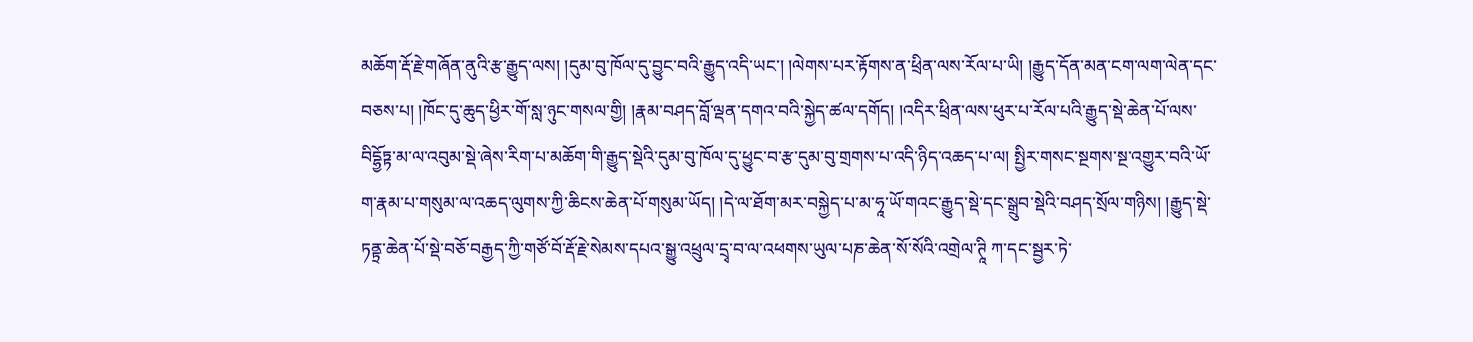མཆོག་རྡོ་རྗེ་གཞོན་ནུའི་རྩ་རྒྱུད་ལས། །དུམ་བུ་ཁོལ་དུ་བྱུང་བའི་རྒྱུད་འདི་ཡང་། །ལེགས་པར་རྟོགས་ན་ཕྲིན་ལས་རོལ་པ་ཡི། །རྒྱུད་དོན་མན་ངག་ལག་ལེན་དང་བཅས་པ། །ཁོང་དུ་ཆུད་ཕྱིར་གོ་སླ་ཉུང་གསལ་གྱི། །རྣམ་བཤད་བློ་ལྡན་དགའ་བའི་སྐྱེད་ཚལ་དགོད། །འདིར་ཕྲིན་ལས་ཕུར་པ་རོལ་པའི་རྒྱུད་སྡེ་ཆེན་པོ་ལས་བིདྷྱོཏྟ་མ་ལ་འབུམ་སྡེ་ཞེས་རིག་པ་མཆོག་གི་རྒྱུད་སྡེའི་དུམ་བུ་ཁོལ་དུ་ཕྱུང་བ་རྩ་དུམ་བུ་གྲགས་པ་འདི་ཉིད་འཆད་པ་ལ། སྤྱིར་གསང་སྔགས་སྔ་འགྱུར་བའི་ཡོ་ག་རྣམ་པ་གསུམ་ལ་འཆད་ལུགས་ཀྱི་ཆིངས་ཆེན་པོ་གསུམ་ཡོད། །དེ་ལ་ཐོག་མར་བསྐྱེད་པ་མ་ཧཱ་ཡོ་གའང་རྒྱུད་སྡེ་དང་སྒྲུབ་སྡེའི་བཤད་སྲོལ་གཉིས། །རྒྱུད་སྡེ་ཏནྟྲ་ཆེན་པོ་སྡེ་བཅོ་བརྒྱད་ཀྱི་གཙོ་བོ་རྡོ་རྗེ་སེམས་དཔའ་སྒྱུ་འཕྲུལ་དྲྭ་བ་ལ་འཕགས་ཡུལ་པཎ་ཆེན་སོ་སོའི་འགྲེལ་ཊཱི ཀ་དང་སྦྱར་ཏེ་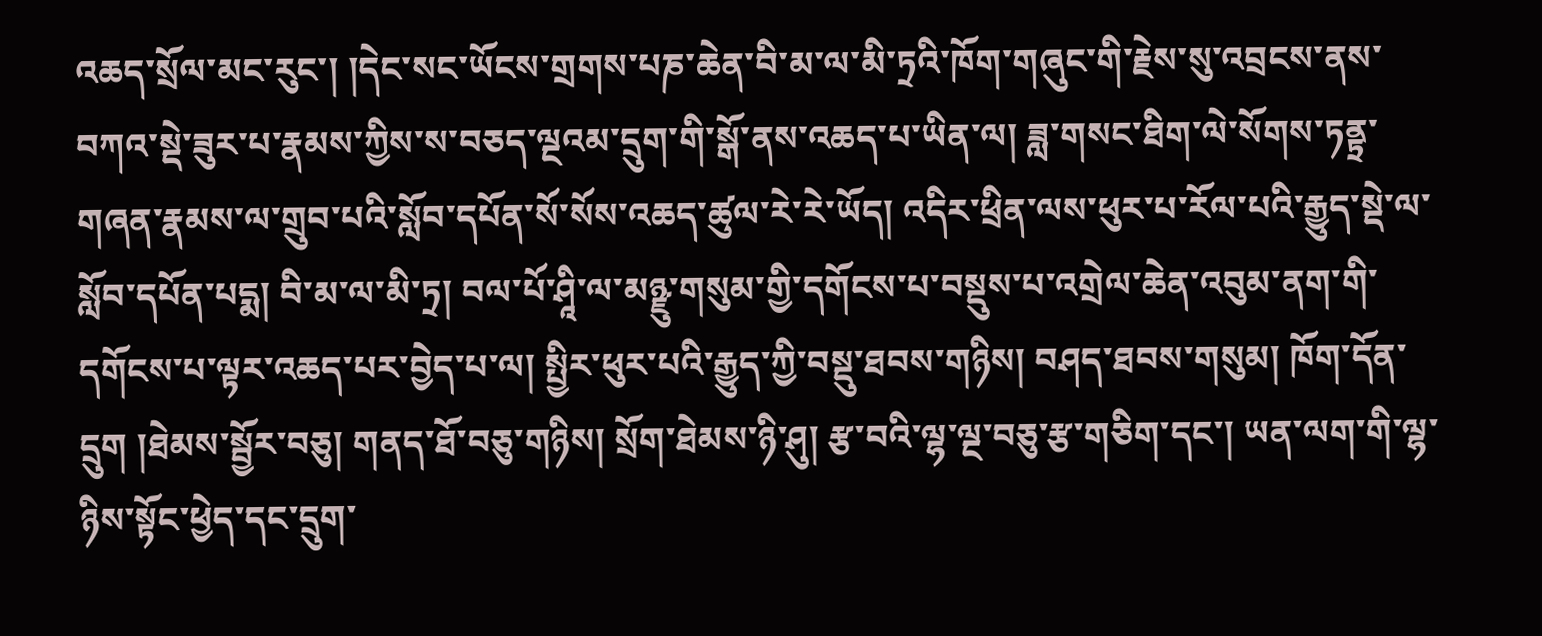འཆད་སྲོལ་མང་རུང་། །དེང་སང་ཡོངས་གྲགས་པཎ་ཆེན་བི་མ་ལ་མི་ཏྲའི་ཁོག་གཞུང་གི་རྗེས་སུ་འབྲངས་ནས་བཀའ་སྡེ་ཟུར་པ་རྣམས་ཀྱིས་ས་བཅད་ལྔའམ་དྲུག་གི་སྒོ་ནས་འཆད་པ་ཡིན་ལ། ཟླ་གསང་ཐིག་ལེ་སོགས་ཏནྟྲ་གཞན་རྣམས་ལ་གྲུབ་པའི་སློབ་དཔོན་སོ་སོས་འཆད་ཚུལ་རེ་རེ་ཡོད། འདིར་ཕྲིན་ལས་ཕུར་པ་རོལ་པའི་རྒྱུད་སྡེ་ལ་སློབ་དཔོན་པདྨ། བི་མ་ལ་མི་ཏྲ། བལ་པོ་ཤཱི་ལ་མཉྫུ་གསུམ་གྱི་དགོངས་པ་བསྡུས་པ་འགྲེལ་ཆེན་འབུམ་ནག་གི་དགོངས་པ་ལྟར་འཆད་པར་བྱེད་པ་ལ། སྤྱིར་ཕུར་པའི་རྒྱུད་ཀྱི་བསྡུ་ཐབས་གཉིས། བཤད་ཐབས་གསུམ། ཁོག་དོན་དྲུག །ཐེམས་སྦྱོར་བཅུ། གནད་ཐོ་བཅུ་གཉིས། སྲོག་ཐེམས་ཉི་ཤུ། རྩ་བའི་ལྷ་ལྔ་བཅུ་རྩ་གཅིག་དང་། ཡན་ལག་གི་ལྷ་ཉིས་སྟོང་ཕྱེད་དང་དྲུག་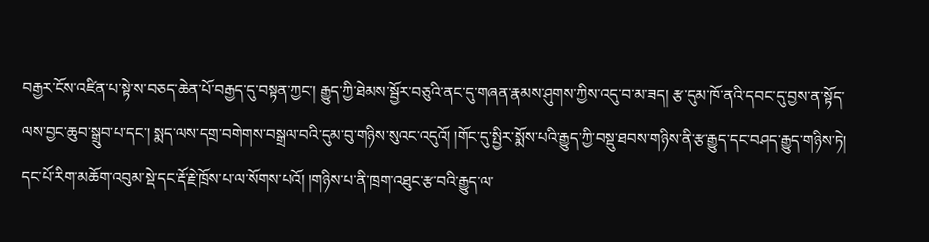བརྒྱར་ངོས་འཛིན་པ་སྟེ་ས་བཅད་ཆེན་པོ་བརྒྱད་དུ་བསྟན་ཀྱང་། རྒྱུད་ཀྱི་ཐེམས་སྦྱོར་བཅུའི་ནང་དུ་གཞན་རྣམས་ཤུགས་ཀྱིས་འདུ་བ་མ་ཟད། རྩ་དུམ་ཁོ་ནའི་དབང་དུ་བྱས་ན་སྟོད་ལས་བྱང་ཆུབ་སྒྲུབ་པ་དང་། སྨད་ལས་དགྲ་བགེགས་བསྒྲལ་བའི་དུམ་བུ་གཉིས་སུའང་འདུའོ། །གོང་དུ་སྤྱིར་སྨོས་པའི་རྒྱུད་ཀྱི་བསྡུ་ཐབས་གཉིས་ནི་རྩ་རྒྱུད་དང་བཤད་རྒྱུད་གཉིས་ཏེ། དང་པོ་རིག་མཆོག་འབུམ་སྡེ་དང་རྡོ་རྗེ་ཁྲོས་པ་ལ་སོགས་པའོ། །གཉིས་པ་ནི་ཁྲག་འཐུང་རྩ་བའི་རྒྱུད་ལ་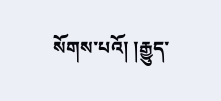སོགས་པའོ། །རྒྱུད་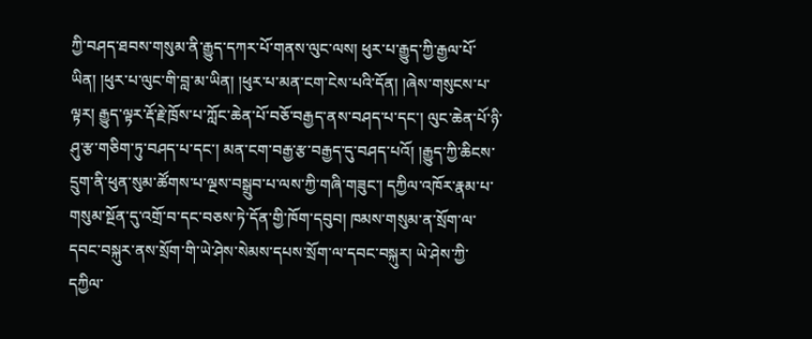ཀྱི་བཤད་ཐབས་གསུམ་ནི་རྒྱུད་དཀར་པོ་གནས་ལུང་ལས། ཕུར་པ་རྒྱུད་ཀྱི་རྒྱལ་པོ་ཡིན། །ཕུར་པ་ལུང་གི་བླ་མ་ཡིན། །ཕུར་པ་མན་ངག་ངེས་པའི་དོན། །ཞེས་གསུངས་པ་ལྟར། རྒྱུད་ལྟར་རྡོ་རྗེ་ཁྲོས་པ་ཀློང་ཆེན་པོ་བཅོ་བརྒྱད་ནས་བཤད་པ་དང་། ལུང་ཆེན་པོ་ཉི་ཤུ་རྩ་གཅིག་ཏུ་བཤད་པ་དང་། མན་ངག་བརྒྱ་རྩ་བརྒྱད་དུ་བཤད་པའོ། །རྒྱུད་ཀྱི་ཆིངས་དྲུག་ནི་ཕུན་སུམ་ཚོགས་པ་ལྔས་བསྒྲུབ་པ་ལས་ཀྱི་གཞི་གཟུང་། དཀྱིལ་འཁོར་རྣམ་པ་གསུམ་སྔོན་དུ་འགྲོ་བ་དང་བཅས་ཏེ་དོན་གྱི་ཁོག་དབུབ། ཁམས་གསུམ་ན་སྲོག་ལ་དབང་བསྐུར་ནས་སྲོག་གི་ཡེ་ཤེས་སེམས་དཔས་སྲོག་ལ་དབང་བསྐུར། ཡེ་ཤེས་ཀྱི་དཀྱིལ་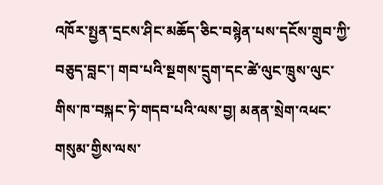འཁོར་སྤྱན་དྲངས་ཤིང་མཆོད་ཅིང་བསྙེན་པས་དངོས་གྲུབ་ཀྱི་བཅུད་བླང་། གབ་པའི་སྔགས་དྲུག་དང་ཚེ་ལུང་ཁྲུས་ལུང་གིས་ཁ་བསྐང་ཏེ་གདབ་པའི་ལས་བྱ། མནན་སྲེག་འཕང་གསུམ་གྱིས་ལས་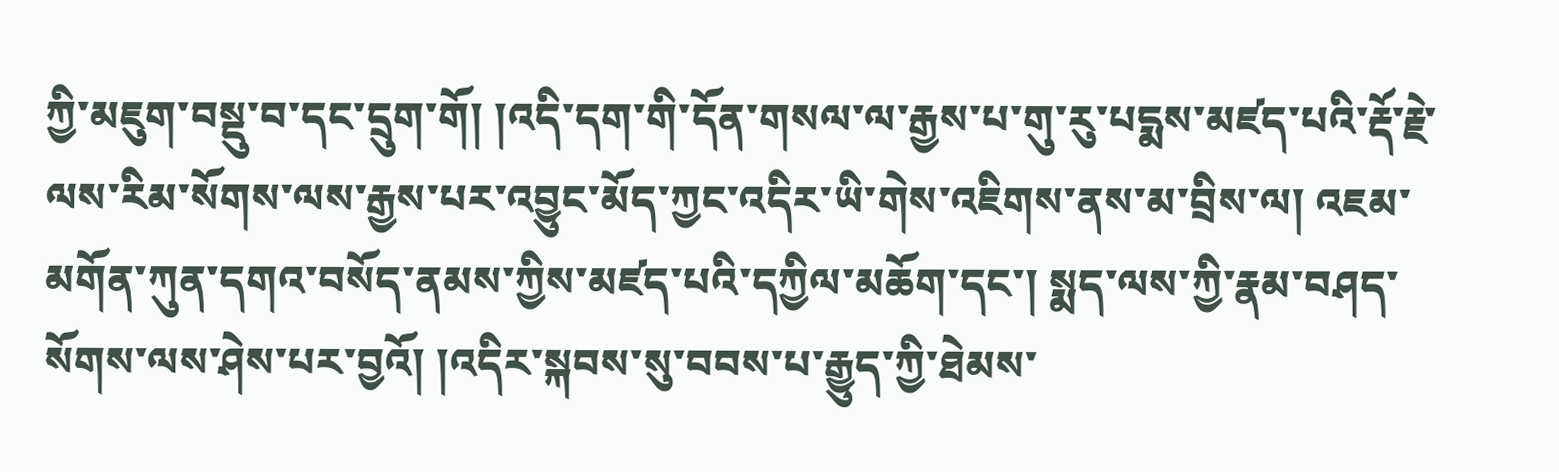ཀྱི་མཇུག་བསྡུ་བ་དང་དྲུག་གོ། །འདི་དག་གི་དོན་གསལ་ལ་རྒྱས་པ་གུ་རུ་པདྨས་མཛད་པའི་རྡོ་རྗེ་ལས་རིམ་སོགས་ལས་རྒྱས་པར་འབྱུང་མོད་ཀྱང་འདིར་ཡི་གེས་འཇིགས་ནས་མ་བྲིས་ལ། འཇམ་མགོན་ཀུན་དགའ་བསོད་ནམས་ཀྱིས་མཛད་པའི་དཀྱིལ་མཆོག་དང་། སྨད་ལས་ཀྱི་རྣམ་བཤད་སོགས་ལས་ཤེས་པར་བྱའོ། །འདིར་སྐབས་སུ་བབས་པ་རྒྱུད་ཀྱི་ཐེམས་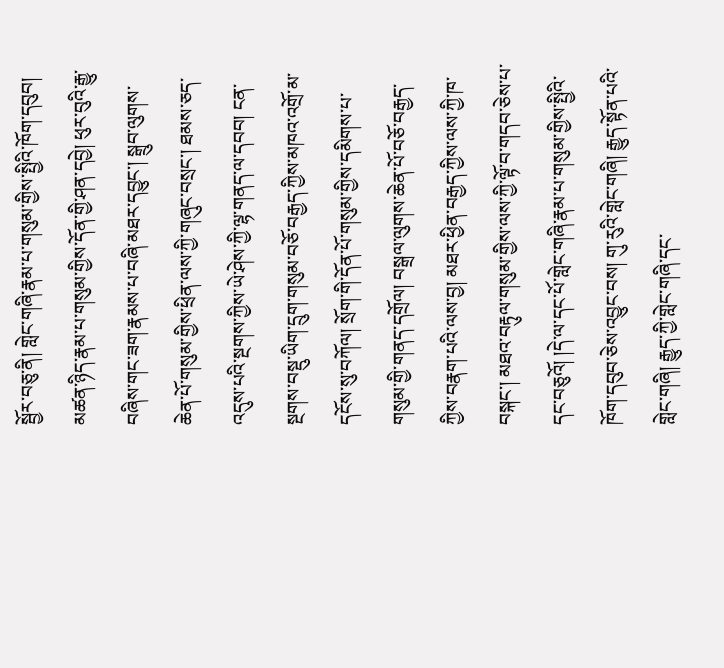སྦྱོར་བཅུ་ནི། གླེང་གཞི་རྣམ་པ་གསུམ་གྱིས་སྤྱིའི་ཁོག་དབུབ། མཚན་ཉིད་རྣམ་པ་གསུམ་གྱིས་དོན་གྱི་ཤན་དབྱེ། ཕུར་བུའི་རྒྱུ་བཞིས་གང་ཟག་རྣམས་པ་བཞི་མཐར་དབྱུང་། སྒྲུབ་ལུགས་ཆེན་པོ་གསུམ་གྱིས་ཕྲིན་ལས་ཀྱི་གཞུང་བསྲང་། ཐམས་ཅད་འདུས་པའི་སྔགས་ཀྱིས་ཡེ་ཤེས་ཀྱི་ལྷ་གནད་ལ་དབབ། ངན་སྔགས་བསྡུ་ཡིག་དྲུག་གསུམ་བཅོ་བརྒྱད་ཀྱིས་མཁའ་འགྲོ་མ་དངོས་སུ་བཀོལ། སྲོག་གི་དོན་པོ་གསུམ་གྱིས་དམིགས་པ་གསུམ་གྱི་གནད་དགྲོལ། བསྒྲལ་ལུགས་ཆེན་པོ་བཅོ་བརྒྱད་ཀྱིས་བརྣག་པའི་ལས་བྱ། མཐར་ཕྱིན་བརྒྱད་ཀྱིས་ལས་ཀྱི་ཁ་བསྐང་། མཐའ་བརྟུལ་གསུམ་གྱིས་ལས་ཀྱི་ལྟོ་བ་གདབ་ཅེས་པ་དང་བཅུའོ། །དེ་ལ་དང་པོ་གླེང་གཞི་རྣམ་པ་གསུམ་གྱིས་སྤྱིའི་ཁོག་དབུབ་ཅེས་འབྱུང་བས། གུ་རུའི་གླེང་གཞི། རྒྱུད་སྟོན་པའི་གླེང་གཞི། རྒྱུད་ཀྱི་གླེང་གཞི་དང་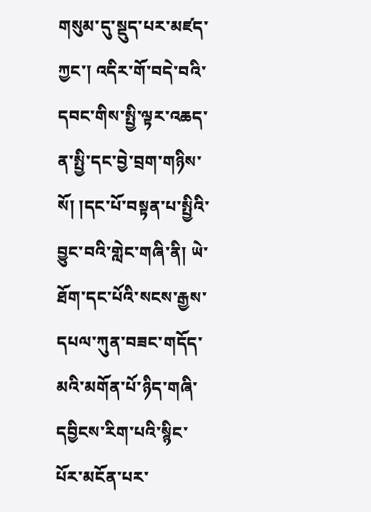གསུམ་དུ་སྡུད་པར་མཛད་ཀྱང་། འདིར་གོ་བདེ་བའི་དབང་གིས་སྤྱི་ལྟར་འཆད་ན་སྤྱི་དང་བྱེ་བྲག་གཉིས་སོ། །དང་པོ་བསྟན་པ་སྤྱིའི་བྱུང་བའི་གླེང་གཞི་ནི། ཡེ་ཐོག་དང་པོའི་སངས་རྒྱས་དཔལ་ཀུན་བཟང་གདོད་མའི་མགོན་པོ་ཉིད་གཞི་དབྱིངས་རིག་པའི་སྙིང་པོར་མངོན་པར་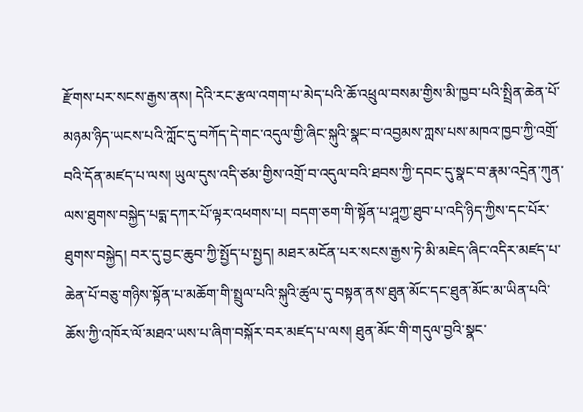རྫོགས་པར་སངས་རྒྱས་ནས། དེའི་རང་རྩལ་འགག་པ་མེད་པའི་ཆོ་འཕྲུལ་བསམ་གྱིས་མི་ཁྱབ་པའི་སྤྲིན་ཆེན་པོ་མཉམ་ཉིད་ཡངས་པའི་ཀློང་དུ་བཀོད་དེ་གང་འདུལ་གྱི་ཞིང་སྐུའི་སྣང་བ་འབྱམས་ཀླས་པས་མཁའ་ཁྱབ་ཀྱི་འགྲོ་བའི་དོན་མཛད་པ་ལས། ཡུལ་དུས་འདི་ཙམ་གྱིས་འགྲོ་བ་འདུལ་བའི་ཐབས་ཀྱི་དབང་དུ་སྣང་བ་རྣམ་འདྲེན་ཀུན་ལས་ཐུགས་བསྐྱེད་པདྨ་དཀར་པོ་ལྟར་འཕགས་པ། བདག་ཅག་གི་སྟོན་པ་ཤཱཀྱ་ཐུབ་པ་འདི་ཉིད་ཀྱིས་དང་པོར་ཐུགས་བསྐྱེད། བར་དུ་བྱང་ཆུབ་ཀྱི་སྤྱོད་པ་སྤྱད། མཐར་མངོན་པར་སངས་རྒྱས་ཏེ་མི་མཇེད་ཞིང་འདིར་མཛད་པ་ཆེན་པོ་བཅུ་གཉིས་སྟོན་པ་མཆོག་གི་སྤྲུལ་པའི་སྐུའི་ཚུལ་དུ་བསྟན་ནས་ཐུན་མོང་དང་ཐུན་མོང་མ་ཡིན་པའི་ཆོས་ཀྱི་འཁོར་ལོ་མཐའ་ཡས་པ་ཞིག་བསྐོར་བར་མཛད་པ་ལས། ཐུན་མོང་གི་གདུལ་བྱའི་སྣང་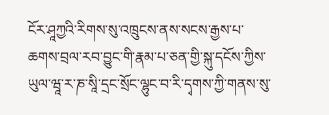ངོར་ཤཱཀྱའི་རིགས་སུ་འཁྲུངས་ནས་སངས་རྒྱས་པ་ཆགས་བྲལ་རབ་བྱུང་གི་རྣམ་པ་ཅན་གྱི་སྐུ་དངོས་ཀྱིས་ཡུལ་ཝཱ་ར་ཎ་སཱི་དྲང་སྲོང་ལྷུང་བ་རི་དྭགས་ཀྱི་གནས་སུ་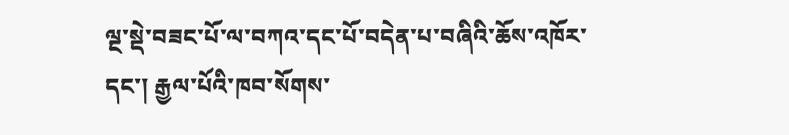ལྔ་སྡེ་བཟང་པོ་ལ་བཀའ་དང་པོ་བདེན་པ་བཞིའི་ཆོས་འཁོར་དང་། རྒྱལ་པོའི་ཁབ་སོགས་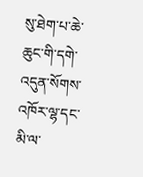སུ་ཐེག་པ་ཆེ་ཆུང་གི་དགེ་འདུན་སོགས་འཁོར་ལྷ་དང་མི་ལ་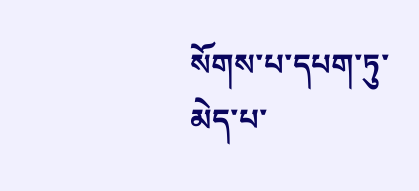སོགས་པ་དཔག་ཏུ་མེད་པ་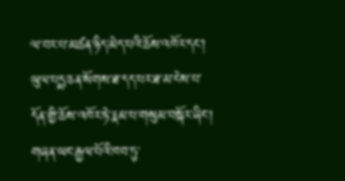ལ་བར་པ་མཚན་ཉིད་མེད་པའི་ཆོས་འཁོར་དང་། ཡུལ་པདྨ་ཅན་སོགས་ཐ་དད་པར་ཐ་མ་ངེས་པ་དོན་གྱི་ཆོས་འཁོར་ཏེ་རྣམ་པ་གསུམ་བསྐོར་ཞིང་། གཞན་ཡང་རྒྱལ་པོའི་ཁབ་ཏུ་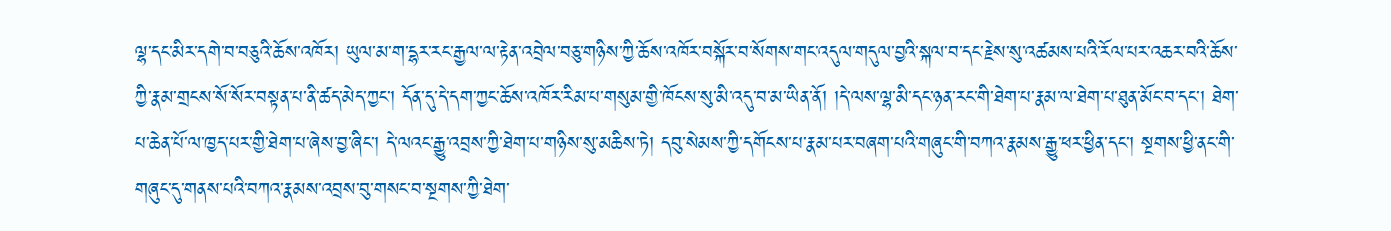ལྷ་དང་མིར་དགེ་བ་བཅུའི་ཆོས་འཁོར། ཡུལ་མ་ག་དྷར་རང་རྒྱལ་ལ་རྟེན་འབྲེལ་བཅུ་གཉིས་ཀྱི་ཆོས་འཁོར་བསྐོར་བ་སོགས་གང་འདུལ་གདུལ་བྱའི་སྐལ་བ་དང་རྗེས་སུ་འཚམས་པའི་རོལ་པར་འཆར་བའི་ཆོས་ཀྱི་རྣམ་གྲངས་སོ་སོར་བསྟན་པ་ནི་ཚད་མེད་ཀྱང་། དོན་དུ་དེ་དག་ཀྱང་ཆོས་འཁོར་རིམ་པ་གསུམ་གྱི་ཁོངས་སུ་མི་འདུ་བ་མ་ཡིན་ནོ། །དེ་ལས་ལྷ་མི་དང་ཉན་རང་གི་ཐེག་པ་རྣམ་ལ་ཐེག་པ་ཐུན་མོང་བ་དང་། ཐེག་པ་ཆེན་པོ་ལ་ཁྱད་པར་གྱི་ཐེག་པ་ཞེས་བྱ་ཞིང་། དེ་ལའང་རྒྱུ་འབྲས་ཀྱི་ཐེག་པ་གཉིས་སུ་མཆིས་ཏེ། དབུ་སེམས་ཀྱི་དགོངས་པ་རྣམ་པར་བཞག་པའི་གཞུང་གི་བཀའ་རྣམས་རྒྱུ་ཕར་ཕྱིན་དང་། སྔགས་ཕྱི་ནང་གི་གཞུང་དུ་གནས་པའི་བཀའ་རྣམས་འབྲས་བུ་གསང་བ་སྔགས་ཀྱི་ཐེག་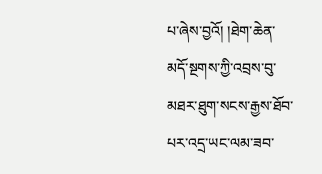པ་ཞེས་བྱའོ། །ཐེག་ཆེན་མདོ་སྔགས་ཀྱི་འབྲས་བུ་མཐར་ཐུག་སངས་རྒྱས་ཐོབ་པར་འདྲ་ཡང་ལམ་ཟབ་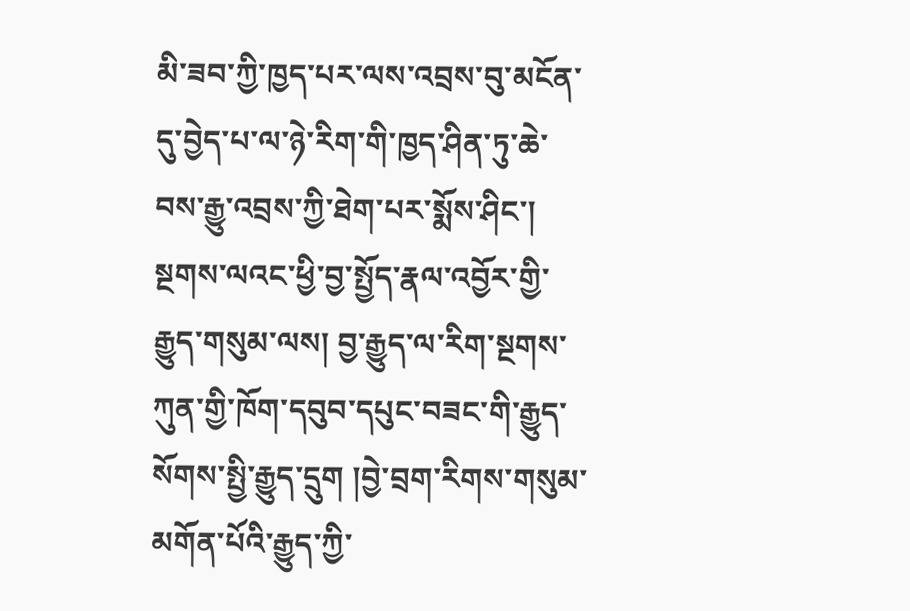མི་ཟབ་ཀྱི་ཁྱད་པར་ལས་འབྲས་བུ་མངོན་དུ་བྱེད་པ་ལ་ཉེ་རིག་གི་ཁྱད་ཤིན་ཏུ་ཆེ་བས་རྒྱུ་འབྲས་ཀྱི་ཐེག་པར་སྨོས་ཤིང་། སྔགས་ལའང་ཕྱི་བྱ་སྤྱོད་རྣལ་འབྱོར་གྱི་རྒྱུད་གསུམ་ལས། བྱ་རྒྱུད་ལ་རིག་སྔགས་ཀུན་གྱི་ཁོག་དབུབ་དཔུང་བཟང་གི་རྒྱུད་སོགས་སྤྱི་རྒྱུད་དྲུག །བྱེ་བྲག་རིགས་གསུམ་མགོན་པོའི་རྒྱུད་ཀྱི་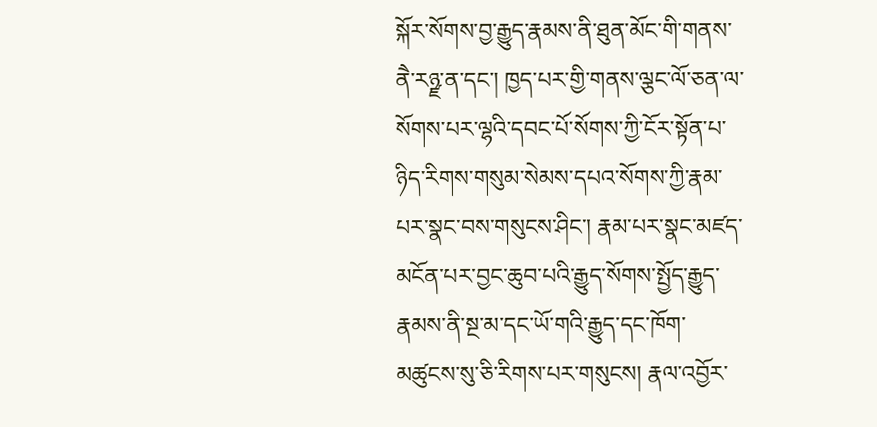སྐོར་སོགས་བྱ་རྒྱུད་རྣམས་ནི་ཐུན་མོང་གི་གནས་ནཻ་རཉྫ་ན་དང་། ཁྱད་པར་གྱི་གནས་ལྕང་ལོ་ཅན་ལ་སོགས་པར་ལྷའི་དབང་པོ་སོགས་ཀྱི་ངོར་སྟོན་པ་ཉིད་རིགས་གསུམ་སེམས་དཔའ་སོགས་ཀྱི་རྣམ་པར་སྣང་བས་གསུངས་ཤིང་། རྣམ་པར་སྣང་མཛད་མངོན་པར་བྱང་ཆུབ་པའི་རྒྱུད་སོགས་སྤྱོད་རྒྱུད་རྣམས་ནི་སྔ་མ་དང་ཡོ་གའི་རྒྱུད་དང་ཁོག་མཚུངས་སུ་ཅི་རིགས་པར་གསུངས། རྣལ་འབྱོར་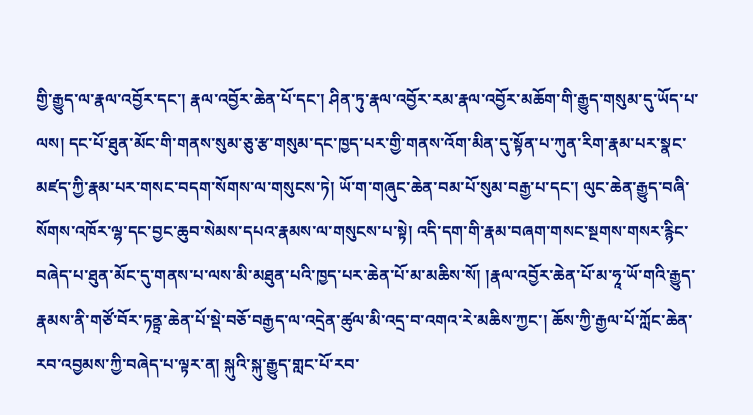གྱི་རྒྱུད་ལ་རྣལ་འབྱོར་དང་། རྣལ་འབྱོར་ཆེན་པོ་དང་། ཤིན་ཏུ་རྣལ་འབྱོར་རམ་རྣལ་འབྱོར་མཆོག་གི་རྒྱུད་གསུམ་དུ་ཡོད་པ་ལས། དང་པོ་ཐུན་མོང་གི་གནས་སུམ་ཅུ་རྩ་གསུམ་དང་ཁྱད་པར་གྱི་གནས་འོག་མིན་དུ་སྟོན་པ་ཀུན་རིག་རྣམ་པར་སྣང་མཛད་ཀྱི་རྣམ་པར་གསང་བདག་སོགས་ལ་གསུངས་ཏེ། ཡོ་ག་གཞུང་ཆེན་བམ་པོ་སུམ་བརྒྱ་པ་དང་། ལུང་ཆེན་རྒྱུད་བཞི་སོགས་འཁོར་ལྷ་དང་བྱང་ཆུབ་སེམས་དཔའ་རྣམས་ལ་གསུངས་པ་སྟེ། འདི་དག་གི་རྣམ་བཞག་གསང་སྔགས་གསར་རྙིང་བཞེད་པ་ཐུན་མོང་དུ་གནས་པ་ལས་མི་མཐུན་པའི་ཁྱད་པར་ཆེན་པོ་མ་མཆིས་སོ། །རྣལ་འབྱོར་ཆེན་པོ་མ་ཧཱ་ཡོ་གའི་རྒྱུད་རྣམས་ནི་གཙོ་བོར་ཏནྟྲ་ཆེན་པོ་སྡེ་བཅོ་བརྒྱད་ལ་འདྲེན་ཚུལ་མི་འདྲ་བ་འགའ་རེ་མཆིས་ཀྱང་། ཆོས་ཀྱི་རྒྱལ་པོ་ཀློང་ཆེན་རབ་འབྱམས་ཀྱི་བཞེད་པ་ལྟར་ན། སྐུའི་སྐུ་རྒྱུད་གླང་པོ་རབ་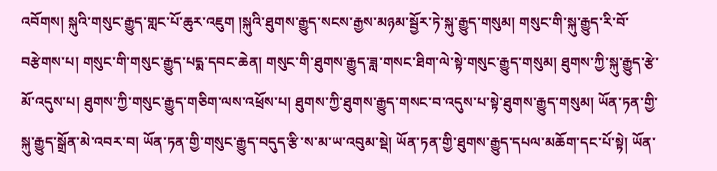འབོགས། སྐུའི་གསུང་རྒྱུད་གླང་པོ་ཆུར་འཇུག །སྐུའི་ཐུགས་རྒྱུད་སངས་རྒྱས་མཉམ་སྦྱོར་ཏེ་སྐུ་རྒྱུད་གསུམ། གསུང་གི་སྐུ་རྒྱུད་རི་བོ་བརྩེགས་པ། གསུང་གི་གསུང་རྒྱུད་པདྨ་དབང་ཆེན། གསུང་གི་ཐུགས་རྒྱུད་ཟླ་གསང་ཐིག་ལེ་སྟེ་གསུང་རྒྱུད་གསུམ། ཐུགས་ཀྱི་སྐུ་རྒྱུད་རྩེ་མོ་འདུས་པ། ཐུགས་ཀྱི་གསུང་རྒྱུད་གཅིག་ལས་འཕྲོས་པ། ཐུགས་ཀྱི་ཐུགས་རྒྱུད་གསང་བ་འདུས་པ་སྟེ་ཐུགས་རྒྱུད་གསུམ། ཡོན་ཏན་གྱི་སྐུ་རྒྱུད་སྒྲོན་མེ་འབར་བ། ཡོན་ཏན་གྱི་གསུང་རྒྱུད་བདུད་རྩི་ས་མ་ཡ་འབུམ་སྡེ། ཡོན་ཏན་གྱི་ཐུགས་རྒྱུད་དཔལ་མཆོག་དང་པོ་སྟེ། ཡོན་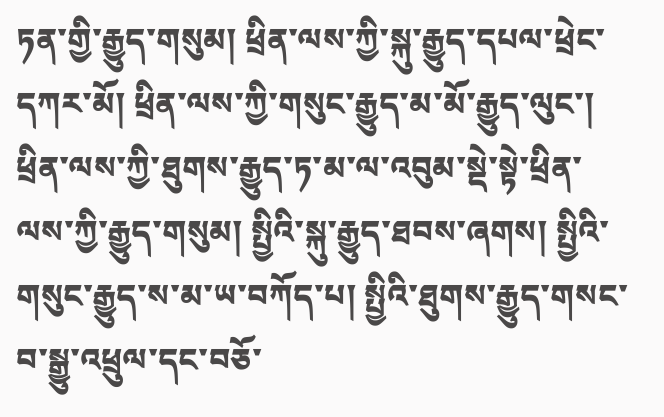ཏན་གྱི་རྒྱུད་གསུམ། ཕྲིན་ལས་ཀྱི་སྐུ་རྒྱུད་དཔལ་ཕྲེང་དཀར་མོ། ཕྲིན་ལས་ཀྱི་གསུང་རྒྱུད་མ་མོ་རྒྱུད་ལུང་། ཕྲིན་ལས་ཀྱི་ཐུགས་རྒྱུད་ཏ་མ་ལ་འབུམ་སྡེ་སྟེ་ཕྲིན་ལས་ཀྱི་རྒྱུད་གསུམ། སྤྱིའི་སྐུ་རྒྱུད་ཐབས་ཞགས། སྤྱིའི་གསུང་རྒྱུད་ས་མ་ཡ་བཀོད་པ། སྤྱིའི་ཐུགས་རྒྱུད་གསང་བ་སྒྱུ་འཕྲུལ་དང་བཅོ་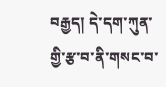བརྒྱད། དེ་དག་ཀུན་གྱི་རྩ་བ་ནི་གསང་བ་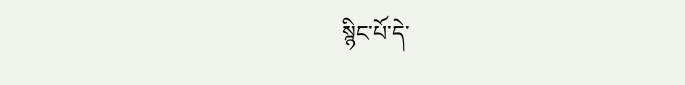སྙིང་པོ་དེ་